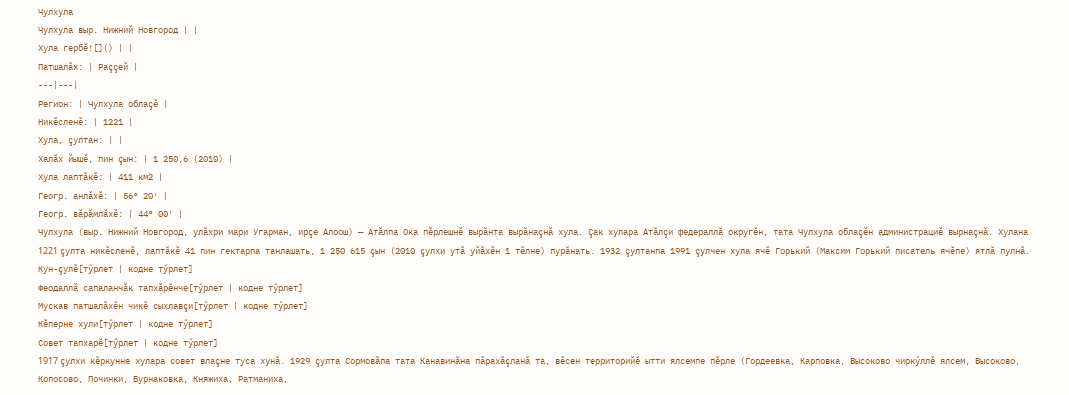Чулхула
Чулхула выр. Нижний Новгород | |
Хула гербĕ![]() | |
Патшалăх: | Раççей |
---|---|
Регион: | Чулхула облаçĕ |
Никĕсленĕ: | 1221 |
Хула, çултан: | |
Халăх йышĕ, пин çын: | 1 250,6 (2010) |
Хула лаптăкĕ: | 411 км2 |
Геогр. анлăхĕ: | 56° 20′ |
Геогр. вăрăмлăхĕ: | 44° 00′ |
Чулхула (выр. Нижний Новгород, улăхри мари Угарман, ирçе Алоош) — Атăлпа Ока пĕрлешнĕ вырăнта вырăнаçнă хула. Çак хулара Атăлçи федераллă округĕн, тата Чулхула облаçĕн администрациĕ вырнаçнă. Хулана 1221 çулта никĕсленĕ, лаптăкĕ 41 пин гектарпа танлашать, 1 250 615 çын (2010 çулхи утă уйăхĕн 1 тĕлне) пурăнать. 1932 çултанпа 1991 çулчен хула ячĕ Горький (Максим Горький писатель ячĕпе) ятлă пулнă.
Кун-çулĕ[тӳрлет | кодне тӳрлет]
Феодаллă сапаланчăк тапхăрĕнче[тӳрлет | кодне тӳрлет]
Мускав патшалăхĕн чикĕ сыхлавçи[тӳрлет | кодне тӳрлет]
Кĕперне хули[тӳрлет | кодне тӳрлет]
Совет тапхарĕ[тӳрлет | кодне тӳрлет]
1917 çулхи кĕркунне хулара совет влаçне туса хунă. 1929 çулта Сормовăпа тата Канавинăна пăрахăçланă та, вĕсен территорийĕ ытти ялсемпе пĕрле (Гордеевка, Карповка, Высоково чиркӳллĕ ялсем, Высоково, Копосово, Починки, Бурнаковка, Княжиха, Ратманиха,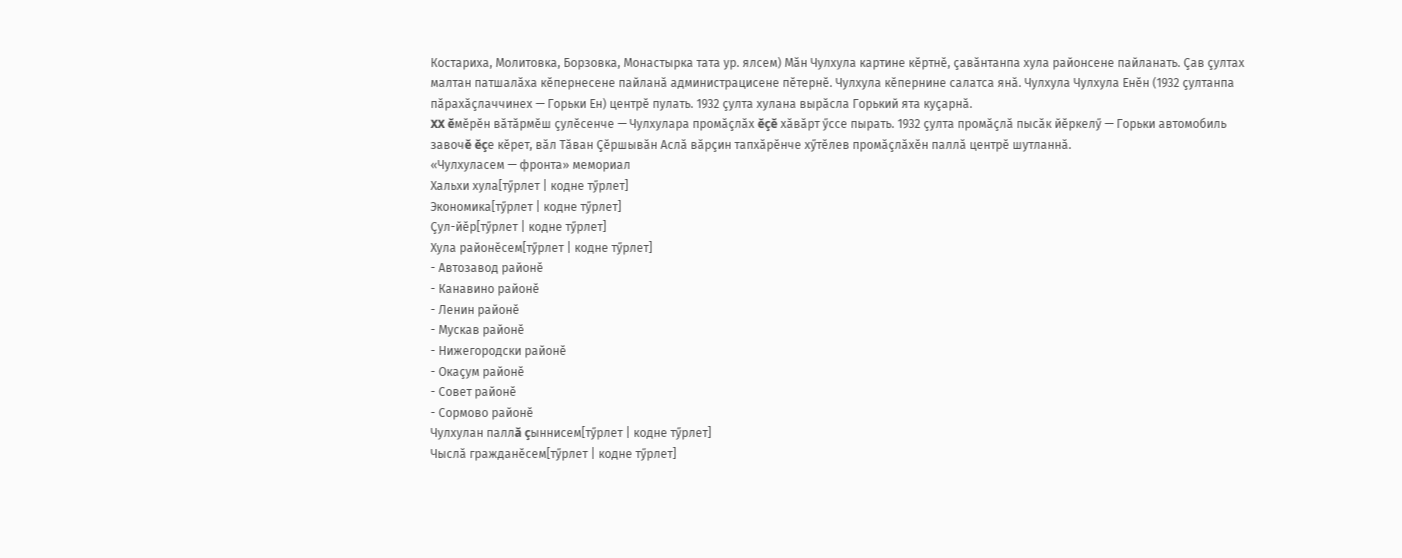Костариха, Молитовка, Борзовка, Монастырка тата ур. ялсем) Мăн Чулхула картине кĕртнĕ, çавăнтанпа хула районсене пайланать. Çав çултах малтан патшалăха кĕпернесене пайланă администрацисене пĕтернĕ. Чулхула кĕпернине салатса янă. Чулхула Чулхула Енĕн (1932 çултанпа пăрахăçлаччинех — Горьки Ен) центрĕ пулать. 1932 çулта хулана вырăсла Горький ята куçарнă.
XX ĕмĕрĕн вăтăрмĕш çулĕсенче — Чулхулара промăçлăх ĕçĕ хăвăрт ӳссе пырать. 1932 çулта промăçлă пысăк йĕркелӳ — Горьки автомобиль завочĕ ĕçе кĕрет, вăл Тăван Çĕршывăн Аслă вăрçин тапхăрĕнче хӳтĕлев промăçлăхĕн паллă центрĕ шутланнă.
«Чулхуласем — фронта» мемориал
Хальхи хула[тӳрлет | кодне тӳрлет]
Экономика[тӳрлет | кодне тӳрлет]
Çул-йĕр[тӳрлет | кодне тӳрлет]
Хула районĕсем[тӳрлет | кодне тӳрлет]
- Автозавод районĕ
- Канавино районĕ
- Ленин районĕ
- Мускав районĕ
- Нижегородски районĕ
- Окаçум районĕ
- Совет районĕ
- Сормово районĕ
Чулхулан паллă çыннисем[тӳрлет | кодне тӳрлет]
Чыслă гражданĕсем[тӳрлет | кодне тӳрлет]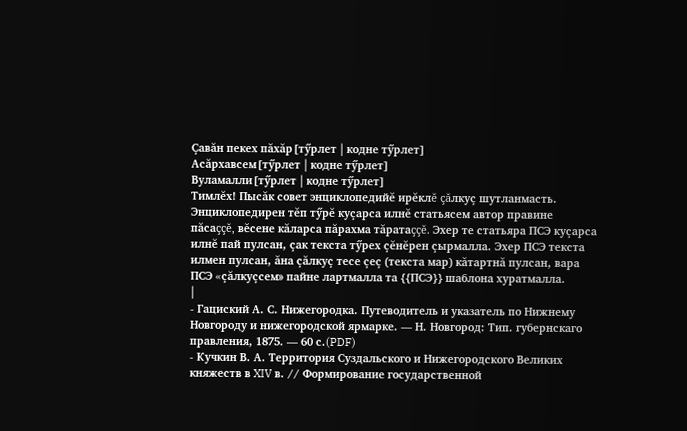Çавăн пекех пăхăр[тӳрлет | кодне тӳрлет]
Асăрхавсем[тӳрлет | кодне тӳрлет]
Вуламалли[тӳрлет | кодне тӳрлет]
Тимлĕх! Пысăк совет энциклопедийĕ ирĕклĕ çăлкуç шутланмасть. Энциклопедирен тĕп тӳрĕ куçарса илнĕ статьясем автор правине пăсаççĕ, вĕсене кăларса пăрахма тăратаççĕ. Эхер те статьяра ПСЭ куçарса илнĕ пай пулсан, çак текста тӳрех çĕнĕрен çырмалла. Эхер ПСЭ текста илмен пулсан, ăна çăлкуç тесе çеç (текста мар) кăтартнă пулсан, вара ПСЭ «çăлкуçсем» пайне лартмалла та {{ПСЭ}} шаблона хуратмалла.
|
- Гациский А. С. Нижегородка. Путеводитель и указатель по Нижнему Новгороду и нижегородской ярмарке. — Н. Новгород: Тип. губернскаго правления, 1875. — 60 с.(PDF)
- Кучкин В. А. Территория Суздальского и Нижегородского Великих княжеств в XIV в. // Формирование государственной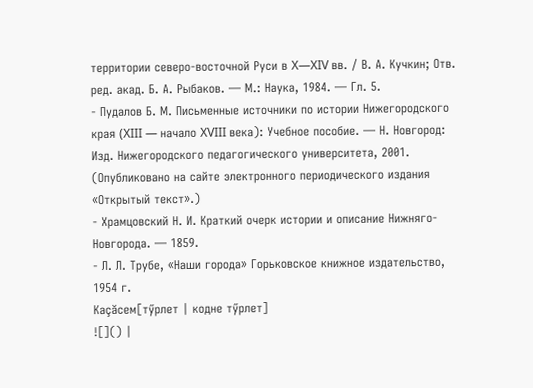территории северо-восточной Руси в X—XIV вв. / В. А. Кучкин; Отв. ред. акад. Б. А. Рыбаков. — М.: Наука, 1984. — Гл. 5.
- Пудалов Б. М. Письменные источники по истории Нижегородского края (XIII — начало XVIII века): Учебное пособие. — Н. Новгород: Изд. Нижегородского педагогического университета, 2001. (Опубликовано на сайте электронного периодического издания «Открытый текст».)
- Храмцовский Н. И. Краткий очерк истории и описание Нижняго-Новгорода. — 1859.
- Л. Л. Трубе, «Наши города» Горьковское книжное издательство, 1954 г.
Каçăсем[тӳрлет | кодне тӳрлет]
![]() |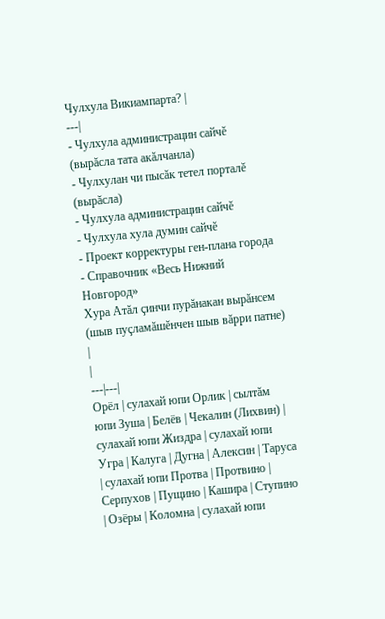Чулхула Викиампарта? |
---|
- Чулхула администрацин сайчĕ (вырăсла тата акăлчанла)
- Чулхулан чи пысăк тетел порталĕ (вырăсла)
- Чулхула администрацин сайчĕ
- Чулхула хула думин сайчĕ
- Проект корректуры ген-плана города
- Справочник «Весь Нижний Новгород»
Хура Атăл çинчи пурăнакан вырăнсем (шыв пуçламăшĕнчен шыв вăрри патне) |
|
---|---|
Орёл | сулахай юпи Орлик | сылтăм юпи Зуша | Белёв | Чекалин (Лихвин) | сулахай юпи Жиздра | сулахай юпи Угра | Калуга | Дугна | Алексин | Таруса | сулахай юпи Протва | Протвино | Серпухов | Пущино | Кашира | Ступино | Озёры | Коломна | сулахай юпи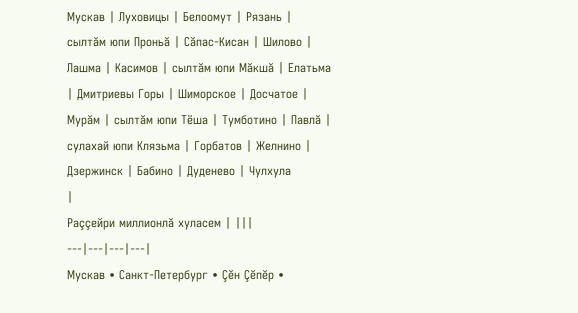Мускав | Луховицы | Белоомут | Рязань | сылтăм юпи Проньă | Сăпас-Кисан | Шилово | Лашма | Касимов | сылтăм юпи Мăкшă | Елатьма | Дмитриевы Горы | Шиморское | Досчатое | Мурăм | сылтăм юпи Тёша | Тумботино | Павлă | сулахай юпи Клязьма | Горбатов | Желнино | Дзержинск | Бабино | Дуденево | Чулхула
|
Раççейри миллионлă хуласем | |||
---|---|---|---|
Мускав • Санкт-Петербург • Çĕн Çĕпĕр •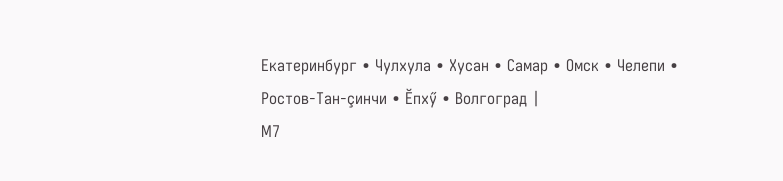Екатеринбург • Чулхула • Хусан • Самар • Омск • Челепи • Ростов-Тан-çинчи • Ĕпхӳ • Волгоград |
М7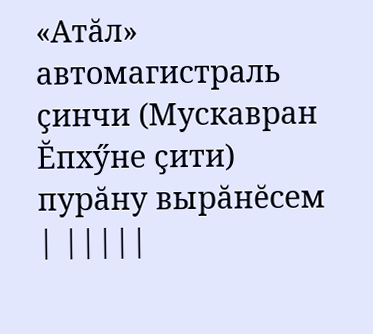«Атăл» автомагистраль çинчи (Мускавран Ĕпхӳне çити) пурăну вырăнĕсем | |||||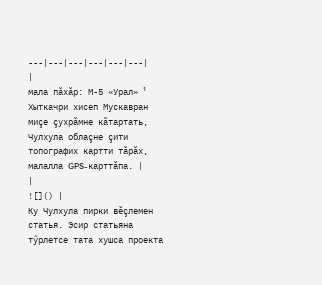---|---|---|---|---|---|
|
мала пăхăр: М-5 «Урал» ¹ Хыткачри хисеп Мускавран миçе çухрăмне кăтартать, Чулхула облаçне çити топографих картти тăрăх, малалла GPS-карттăпа. |
|
![]() |
Ку Чулхула пирки вĕçлемен статья. Эсир статьяна тӳрлетсе тата хушса проекта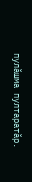пулăшма пултаратăр.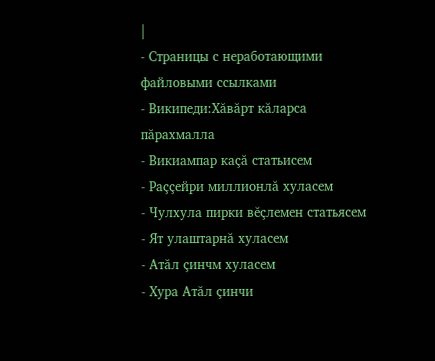|
- Страницы с неработающими файловыми ссылками
- Википеди:Хăвăрт кăларса пăрахмалла
- Викиампар каçă статьисем
- Раççейри миллионлă хуласем
- Чулхула пирки вĕçлемен статьясем
- Ят улаштарнă хуласем
- Атăл çинчм хуласем
- Хура Атăл çинчи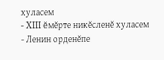хуласем
- XIII ĕмĕрте никĕсленĕ хуласем
- Ленин орденĕпе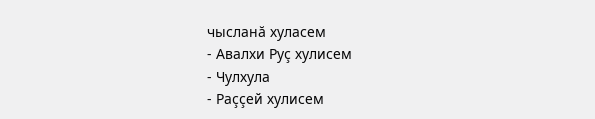чысланă хуласем
- Авалхи Руç хулисем
- Чулхула
- Раççей хулисем